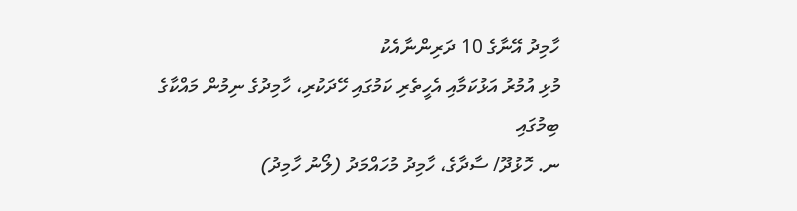ހާމިދު އޭނާގެ 10 ދަރިންނާއެކު
މުޅި އުމުރު އަޅުކަމާއި އެހީތެރި ކަމުގައި ހޭދަކުރި، ހާމިދުގެ ނިމުން މައްކާގެ ބިމުގައި
ނ. ހޮޅުދޫ/ ސާދާގެ، ހާމިދު މުހައްމަދު (ލޯނު ހާމިދު)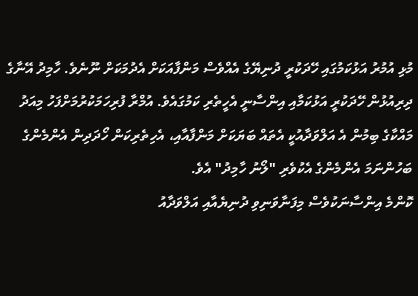މުޅި އުމުރު އަޅުކަމުގައި ހޭދަކުރީ ދުނިޔޭގެ އެއްވެސް މަންފާއަކަށް އެދުމަކަށް ނޫނެވެ. ހާމިދު އޭނާގެ ދިރިއުޅުން ހޭދަކުރީ އަޅުކަމާއި އިންސާނީ އެހީތެރި ކަމުގައެވެ. އުމްރާ ފުރިހަމަކުރުމަށްފަހު މިއަދު މައްކާގެ ބިމުން އެ އަލްވަދާއުކީ އެތައް ބަޔަކަށް މަންފާއާއި، އެހިތެރިކަން ހޯދަދިން އެންމެންގެ ބަހުންނަމަ އެންމެންގެ އެކުވެރި "ލޯނު ހާމިދު" އެވެ.
ކޮންމެ އިންސާނަކުވެސް މިފަނާވަނިވި ދުނިޔެއާއި އަލްވަދާއު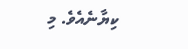ކިޔާނެއެވެ. މި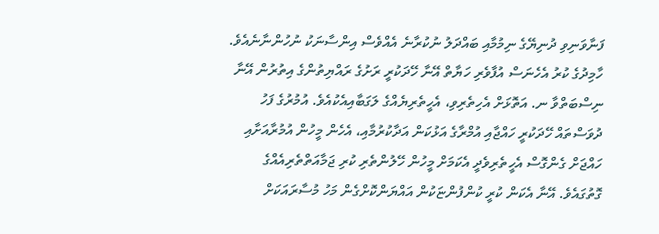ފަނާވަނިވި ދުނިޔޭގެ ނިމުމާއި ބައްދަލު ނުކުރާނެ އެއްވެސް އިންސާނަކު ނުހުންނާނެއެވެ.
ހާމިދުގެ ކުރު އެހެނަސް އުފާވެރި ހަޔާތް އޭނާ ހޭދަކުރީ ރަށުގެ ރައްޔިތުންގެ އިތުރުން އޭނާ ނިސްބަތްވާ ނ. އަތޮޅަށް އެހިތެރިވި، އެހީތެރިޔެއްގެ ލަގަބާއިއެކުއެވެ. އުމުރުގެ ފަހު ދުވަސްތައް ހޭދަކުރީ ހައްޖާއި އުމްރާގެ އަޅުކަން އަދާކުރުމާއި، އެހެން މީހުން އުމުރާއަށާއި ހައްޖަށް ގެންގޮސް އެހީތެރިވެދީ އެކަމަށް މީހުން ހޭލުންތެރި ކުރި ޖަމާއަތްތެރިއެއްގެ ގޮތުގައެވެ. އޭނާ އެކަން ކުރީ ކުންފުންޏަކުން އައްޔަންކޮށްގެން މަހު މުސާރައަކަށް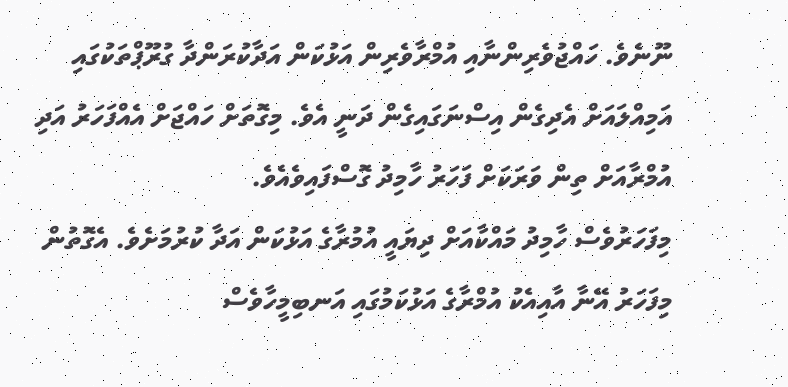ނޫނެވެ. ހައްޖުވެރިންނާއި އުމްރާވެރިން އަޅުކަން އަދާކުރަންދާ ގުރޫޕްތަކުގައި އަމިއްލައަށް އެދިގެން އިސްނަގައިގެން ދަނީ އެވެ. މިގޮތަށް ހައްޖަށް އެއްފަހަރު އަދި އުމްރާއަށް ތިން ވަރަކަށް ފަހަރު ހާމިދު ގޮސްފައިވެއެވެ.
މިފަހަރުވެސް ހާމިދު މައްކާއަށް ދިޔައީ އުމުރާގެ އަޅުކަން އަދާ ކުރުމަށެވެ. އެގޮތުން މިފަހަރު އޭނާ އާއިއެކު އުމްރާގެ އަޅުކަމުގައި އަނބިމީހާވެސް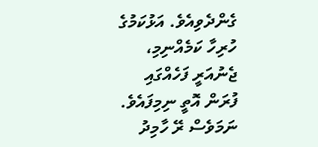ގެންދެވިއެވެ. އަޅުކަމުގެ ހުރިހާ ކަމެއްނިމި، ޖެނުއަރީ ފަހެއްގައި ފުރަން އޮތީ ނިމިފައެވެ. ނަމަވެސް ރޭ ހާމިދު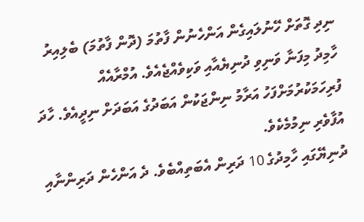ނިދި ގޮތަށް ހޭނުލައިގެން އަންހެނުން ފާތުމަ (ދޮން ފާތުމަ) ބެލިއިރު ހާމިދު މިފަނާ ވަނިވި ދުނިޔެއާއި ވަކިވެއްޖެއެވެ. އުމްރާއެއް ފުރިހަމަކުރުމަށްފަހު އަރާމު ނިންޖަކުން އަބަދުގެ އަބަދަށް ނިދީއެވެ. ހާދަ އުފާވެރި ނިމުމެކެވެ.
ދުނިޔޭގައި ހާމިދުގެ 10 ދަރިން އެބަތިއްބެވެ. ދެ އަންހެން ދަރިންނާއި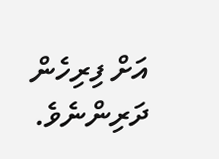އަށް ފިރިހެން ދަރިންނެވެ.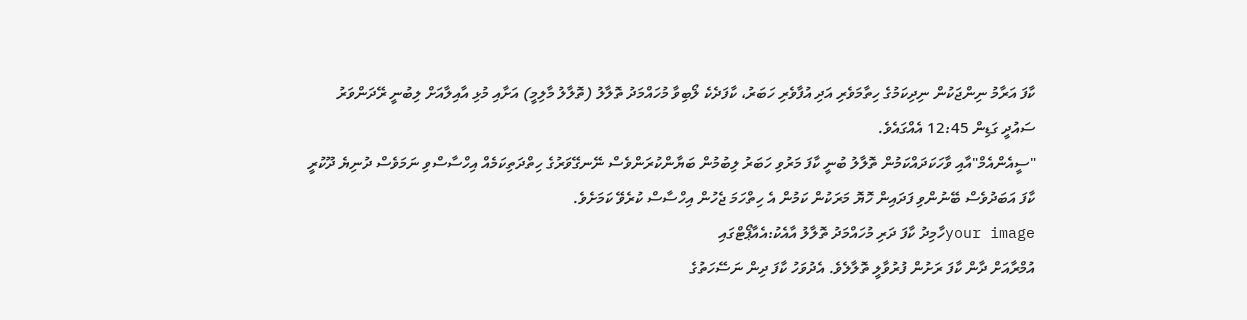ކާފަ އަރާމު ނިންޖަކުން ނިދިކަމުގެ ހިތާމަވެރި އަދި އުފާވެރި ހަބަރު، ކާފަދެކެ ލޯބިވާ މުހައްމަދު ތޮލާލު (ތޮލާލު މާލިމީ) އަށާއި މުޅި އާއިލާއަށް ލިބުނީ ރޭދަންވަރު ސައުދީ ގަޑިން 12:45 އެއްގައެވެ.
"ސީއެންއެމް"އާއި ވާހަކަދައްކަމުން ތޮލާލު ބުނީ ކާފަ މަރުވި ހަބަރު ލިބުމުން ބަޔާންކުރަންވެސް ނޭނގޭވަރުގެ ހިތްދަތިކަމެއް އިހްސާސްވި ނަމަވެސް ދުނިޔެ ދޫކުރީ ކާފަ އަބަދުވެސް ބޭނުންވި ފަދައިން ހޮޔޮ މަރަކުން ކަމުން އެ ހިތްހަމަ ޖެހުން އިހްސާސް ކުރެވޭ ކަމަށެވެ.
your imageހާމިދު ކާފަ ދަރި މުހައްމަދު ތޮލާލު އާއެކު:އެއާޕޯޓްގައި
އުމްރާއަށް ދާން ކާފަ ރަށުން ފުރުވާލީ ތޮލާލެވެ. އެދުވަހު ކާފަ ދިން ނަސޭހަތުގެ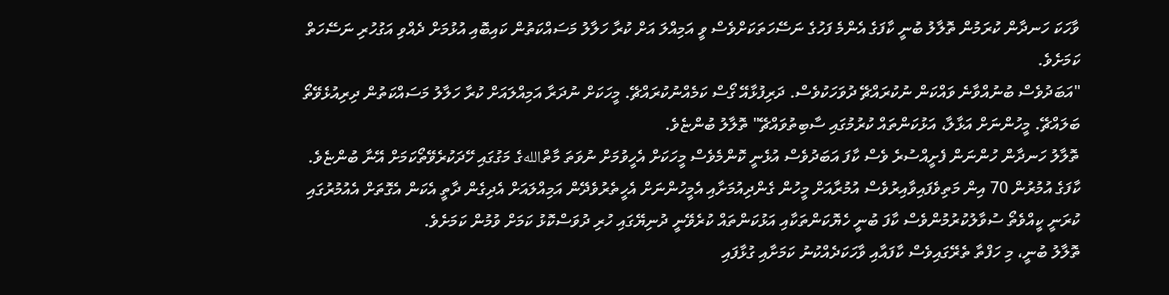ވާހަކަ ހަނދާން ކުރަމުން ތޮލާލު ބުނީ ކާފަގެ އެންމެ ފަހުގެ ނަސޭހަތަކަށްވެސް ވީ އަމިއްލަ އަށް ކުރާ ހަލާލު މަސައްކަތުން ކައިބޮއި އުޅުމަށް ދެއްވި އަގުހުރި ނަސޭހަތް ކަމަށެވެ.
"އަބަދުވެސް ބުނުއްވާނެ ވައްކަން ނުކުރައްޗޭ ދުވަހަކުވެސް. ދަރިފުޅާއޭ ގޯސް ކަމެއްނުކުރައްޗޭ. މީހަކަށް ނުދަރާ އަމިއްލައަށް ކުރާ ހަލާލު މަސައްކަތުން ދިރިއުޅެވޭތޯ ބަލައްޗޭ. މީހުންނަށް އަޅާލާ، އަޅުކަންތައް ކުރުމުގައި ސާބިތުވައްޗޭ" ތޮލާލު ބުންޏެވެ.
ތޮލާލު ހަނދާން ހުންނަން ފެށީއްސުރެ ވެސް ކާފަ އަބަދުވެސް އުޅެނީ ކޮންމެވެސް މީހަކަށް އެހީވުމަށް ނުވަތަ މާތްاللهގެ މަގުގައި ހޭދަކުރެވޭތޯކަމަށް އޭނާ ބުންޏެވެ. ކާފަގެ އުމުރުން 70 އިން މަތިވެފައިވާއިރުވެސް އުމުރާއަށް މީހުން ގެންދިއުމަށާއި އެމީހުންނަށް އެހީތެރުވެދޭން އަމިއްލައަށް އެދިގެން ދާތީ އެކަން އެގޮތަށް އެއުމުރުގައި ކުރަނީ ކީއްވެތޯ ސުވާލުކުރުމުންވެސް ކާފަ ބުނީ ހެޔޮކަންތަކާއި އަޅުކަންތައް ކުރެވޭނީ ދުނިޔޭގައި ހުރި ދުވަސްކޮޅު ކަމަށް ވުމުން ކަމަށެވެ.
ތޮލާލު ބުނީ، މި ހަފްތާ ތެރޭގައިވެސް ކާފައާއި ވާހަކަދެއްކުނު ކަމަށާއި ގުޅާފައި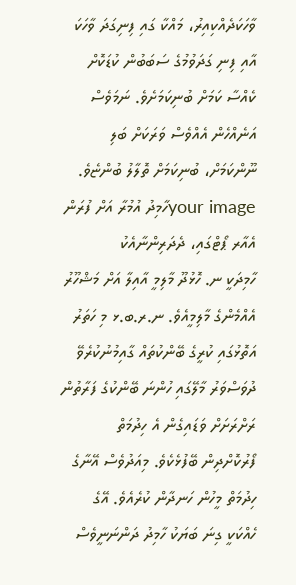ވާހަކަދެއްކިއިރު، މައްކާ ގައި ފިނިގަދަ ވާހަކަ އާއި ފިނި ގަދަވުމުގެ ސަބަބުން ކުޑަކޮށް ކެއްސާ ކަމަށް ބުނިކަމަށެވެ. ނަމަވެސް އަނެއްހެން އެއްވެސް ވަރަކަށް ބަލި ނޫންކަމަށް، ބުނިކަމަށް ތޮލާލު ބުންޏެވެ.
your imageހާމިދު އުމުރާ އަށް ފުރަން އެއާރ ޕޯޓްގައި، ދެދަރިންނާއެކު
ހާމިދަކީ ނ. ހޮޅުދޫ މާލިމީ އާއިލާ އަށް މަޝްހޫރު އެއްމެންގެ މާލިމީއެވެ. ނ.ރ.ބ.ޅ މި ހަތަރު އަތޮޅުގައި ކުރީގެ ބޭންކުތައް ގާއިމުނުކުރެވޭ ދުވަސްވަރު މާލޭގައި ހުންނަ ބޭންކުގެ ފަރާތުން ރަށްރަށަށް ވަޑައިގެން އެ ހިދުމަތް ފޯރުކޮށްދިން ބޭފުޅެކެވެ. މިއަދުވެސް އޭނާގެ ހިދުމަތް މީހުން ހަނދާން ކުރެއެވެ. އޭގެ ހެއްކަކީ ގިނަ ބަޔަކު ހާމިދު ދަންނަނީވެސް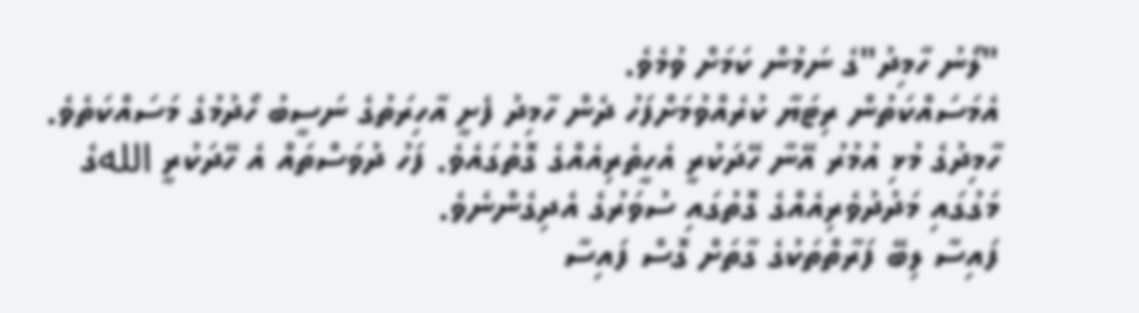"ލޯނު ހާމިދު"ގެ ނަމުން ކަމަށް ވުމެވެ.
އެމަސައްކަތުން ރިޓަޔާ ކުރެއްވުމަށްފަހު ދެން ހާމިދު ފެށީ އާހިރަތުގެ ނަސީބު ހޯދުމުގެ މަސައްކަތެވެ. ހާމިދުގެ މުޅި އުމުރު އޭނާ ހޭދަކުރީ އެހީތެރިއެއްގެ ގޮތުގައެވެ. ފަހު ދުވަސްތައް އެ ހޭދަކުރީ اللهގެ މަގުގައި މަދުދުވެރިއެއްގެ ގޮތުގައި ސުވަރުގެ އެދިގެންނެވެ.
ފައިސާ ލިބޭ ފަރާތްތަކުގެ ގާތަށް ގޮސް ފައިސާ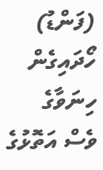(ފަންޑު) ހޯދައިގެން ހިނަވާގެ ވެސް އަތޮޅުގެ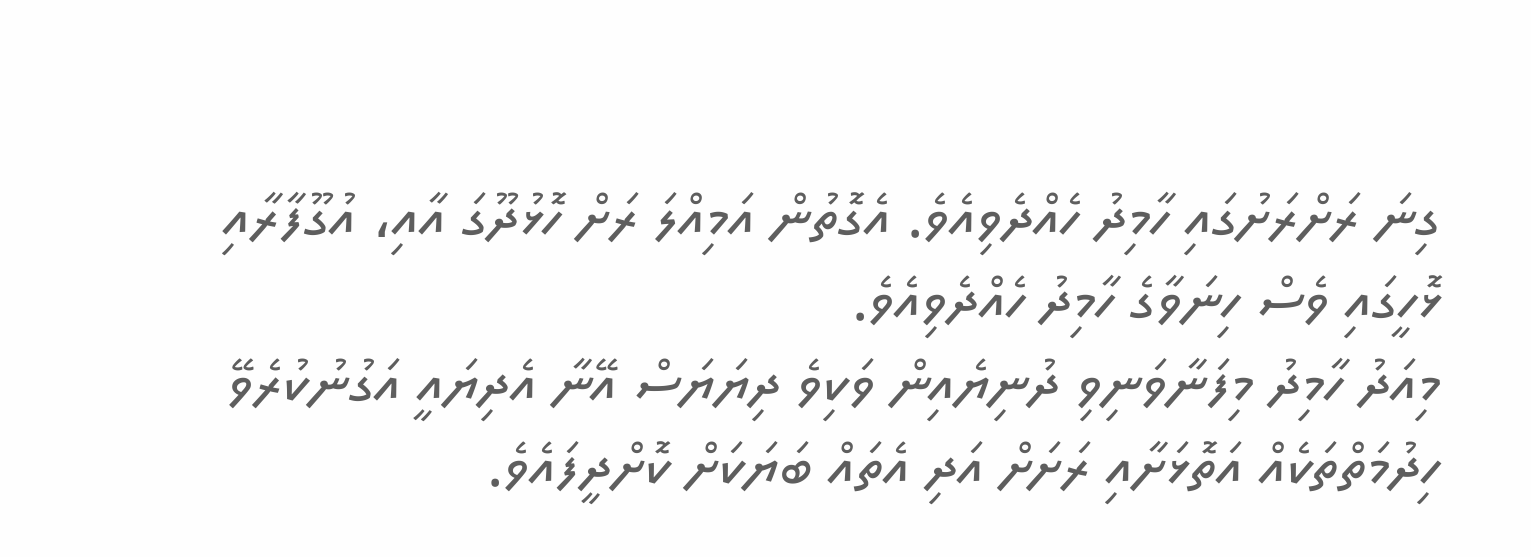ގިނަ ރަށްރަށުގައި ހާމިދު ހެއްދެވިއެވެ. އެގޮތުން އަމިއްލަ ރަށް ހޮޅުދޫގަ އާއި، އުގޫފާރާއި ޅޮހީގައި ވެސް ހިނަވާގެ ހާމިދު ހެއްދެވިއެވެ.
މިއަދު ހާމިދު މިފަނާވަނިވި ދުނިޔެއިން ވަކިވެ ދިޔަޔަސް އޭނާ އެދިޔައީ އަގުނުކުރެވޭ ހިދުމަތްތަކެއް އަތޮޅަށާއި ރަށަށް އަދި އެތައް ބަޔަކަށް ކޮށްދީފައެވެ.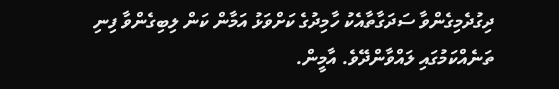ދިގުދެމިގެންވާ ސަދަގާތާއެކު ހާމިދުގެ ކަށްވަޅު އަމާން ކަން ލިބިގެންވާ ފިނި ތަނެއްކަމުގައި ލައްވާންދޭވެ. އާމީން.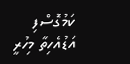ކަމުގޮސްފި
އަޑުއެހިތާ މިހުރީ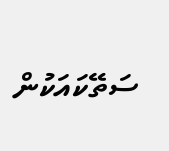ސަތޭކައަކުން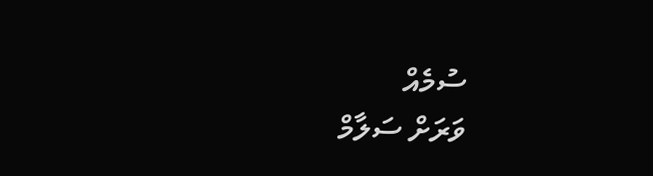ސުމެއް
ވަރަށް ސަލާމް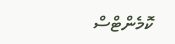ކޮމެންޓްސް